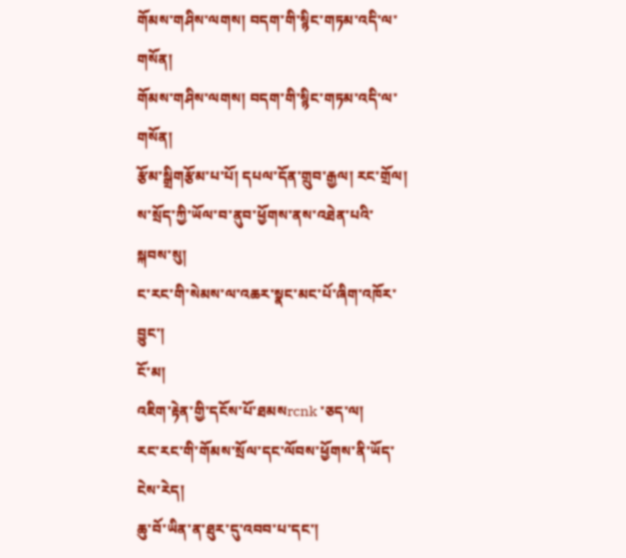གོམས་གཤིས་ལགས། བདག་གི་སྙིང་གཏམ་འདི་ལ་གསོན།
གོམས་གཤིས་ལགས། བདག་གི་སྙིང་གཏམ་འདི་ལ་གསོན།
རྩོམ་སྒྲིགརྩོམ་པ་པོ། དཔལ་དོན་གྲུབ་རྒྱལ། རང་གྲོལ།
ས་སྲོད་ཀྱི་ཡོལ་བ་ནུབ་ཕྱོགས་ནས་འཐེན་པའི་སྐབས་སུ།
ང་རང་གི་སེམས་ལ་འཆར་སྣང་མང་པོ་ཞིག་འཁོར་བྱུང་།
ངོ་མ།
འཇིག་རྟེན་གྱི་དངོས་པོ་ཐམསrcnk ་ཅད་ལ།
རང་རང་གི་གོམས་སྲོལ་དང་ལོབས་ཕྱོགས་ནི་ཡོད་ངེས་རེད།
ཆུ་བོ་ཡིན་ན་ཐུར་དུ་འབབ་པ་དང་།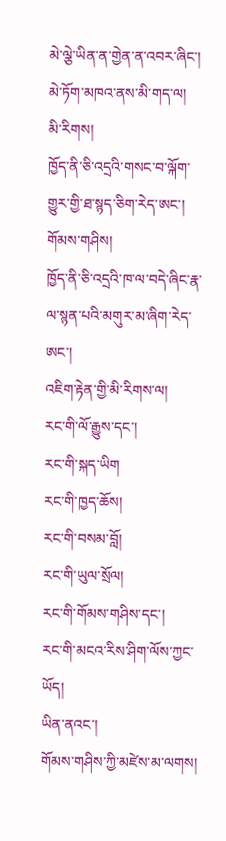མེ་ལྕེ་ཡིན་ན་གྱེན་ན་འབར་ཞིང་།
མེ་ཏོག་མཁའ་ནས་མི་གད་ལ།
མི་རིགས།
ཁྱོད་ནི་ཅི་འདྲའི་གསང་བ་ལྐོག་གྱུར་གྱི་ཐ་སྙད་ཅིག་རེད་ཨང་།
གོམས་གཤིས།
ཁྱོད་ནི་ཅི་འདྲའི་ཁ་ལ་བདེ་ཞིང་རྣ་ལ་སྙན་པའི་མགུར་མ་ཞིག་རེད་ཨང་།
འཇིག་རྟེན་གྱི་མི་རིགས་ལ།
རང་གི་ལོ་རྒྱུས་དང་།
རང་གི་སྐད་ཡིག
རང་གི་ཁྱད་ཆོས།
རང་གི་བསམ་བློ།
རང་གི་ཡུལ་སྲོལ།
རང་གི་གོམས་གཤིས་དང་།
རང་གི་མངའ་རིས་ཤིག་ལོས་ཀྱང་ཡོད།
ཡིན་ནའང་།
གོམས་གཤིས་ཀྱི་མཛེས་མ་ལགས།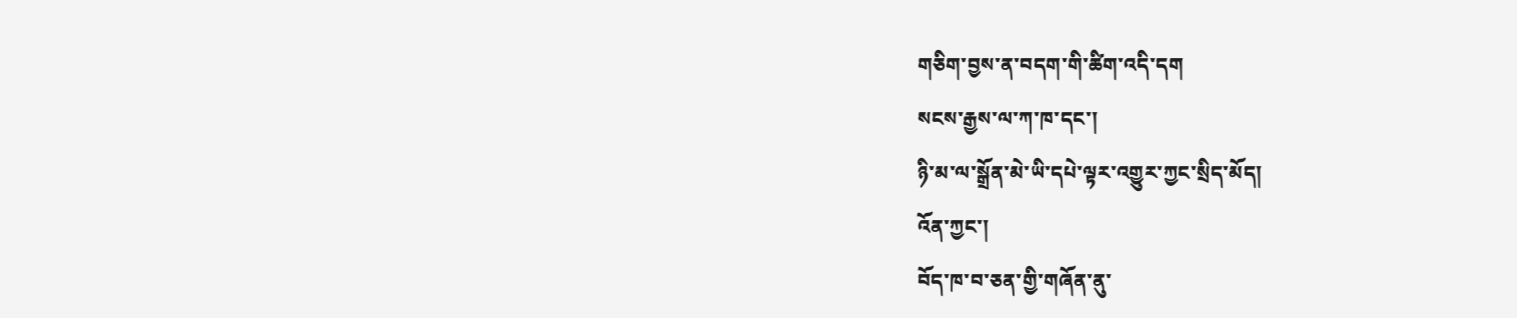གཅིག་བྱས་ན་བདག་གི་ཚིག་འདི་དག
སངས་རྒྱས་ལ་ཀ་ཁ་དང་།
ཉི་མ་ལ་སྒྲོན་མེ་ཡི་དཔེ་ལྟར་འགྱུར་ཀྱང་སྲིད་མོད།
འོན་ཀྱང་།
བོད་ཁ་བ་ཅན་གྱི་གཞོན་ནུ་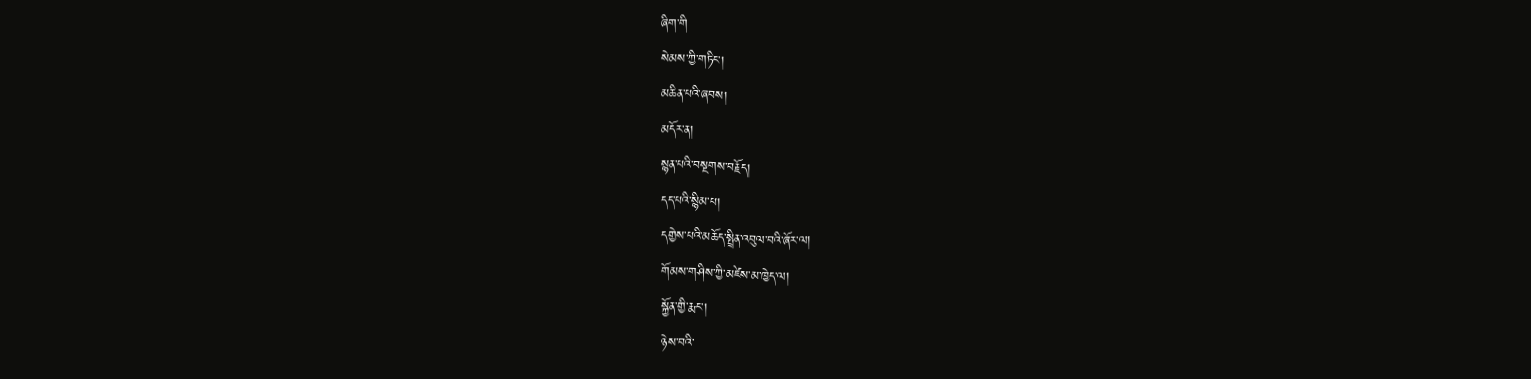ཞིག་གི
སེམས་ཀྱི་གཏིང་།
མཆིན་པའི་ཞབས།
མདོར་ན།
སྙན་པའི་བསྔགས་བརྗོད།
དད་པའི་སྙིམ་པ།
དགྱེས་པའི་མཆོད་སྤྲིན་འབུལ་བའི་ཞོར་ལ།
གོམས་གཤིས་ཀྱི་མཛེས་མ་ཁྱེད་ལ།
སྐྱོན་གྱི་རྨང་།
ཉེས་བའི་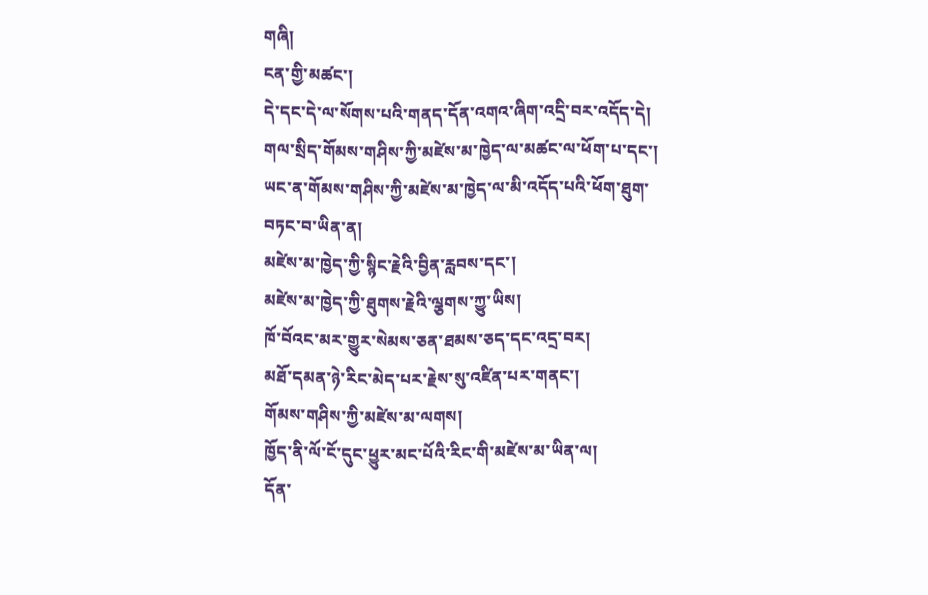གཞི།
ངན་གྱི་མཚང་།
དེ་དང་དེ་ལ་སོགས་པའི་གནད་དོན་འགའ་ཞིག་འདྲི་བར་འདོད་དེ།
གལ་སྲིད་གོམས་གཤིས་ཀྱི་མཛེས་མ་ཁྱེད་ལ་མཚང་ལ་ཕོག་པ་དང་།
ཡང་ན་གོམས་གཤིས་ཀྱི་མཛེས་མ་ཁྱེད་ལ་མི་འདོད་པའི་ཕོག་ཐུག་བཏང་བ་ཡིན་ན།
མཛེས་མ་ཁྱེད་ཀྱི་སྙིང་རྗེའི་བྱིན་རླབས་དང་།
མཛེས་མ་ཁྱེད་ཀྱི་ཐུགས་རྗེའི་ལྕགས་ཀྱུ་ཡིས།
ཁོ་བོའང་མར་གྱུར་སེམས་ཅན་ཐམས་ཅད་དང་འདྲ་བར།
མཐོ་དམན་ཉེ་རིང་མེད་པར་རྗེས་སུ་འཛིན་པར་གནང་།
གོམས་གཤིས་ཀྱི་མཛེས་མ་ལགས།
ཁྱོད་ནི་ལོ་ངོ་དུང་ཕྱུར་མང་པོའི་རིང་གི་མཛེས་མ་ཡིན་ལ།
དོན་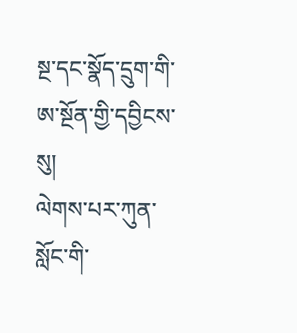སྔ་དང་སྣོད་དྲུག་གི་ཨ་སྔོན་གྱི་དབྱིངས་སུ།
ལེགས་པར་ཀུན་སློང་གི་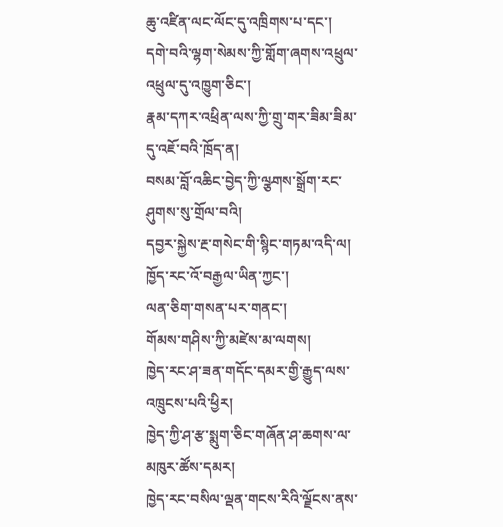ཆུ་འཛིན་ལང་ལོང་དུ་འཁྲིགས་པ་དང་།
དགེ་བའི་ལྷག་སེམས་ཀྱི་གློག་ཞགས་འཕྲུལ་འཕྲུལ་དུ་འཁྱུག་ཅིང་།
རྣམ་དཀར་འཕྲིན་ལས་ཀྱི་གྲུ་གར་ཟིམ་ཟིམ་དུ་འཇོ་བའི་ཁྲོད་ན།
བསམ་བློ་འཆིང་བྱེད་ཀྱི་ལྩགས་སྒྲོག་རང་ཤུགས་སུ་གྲོལ་བའི།
དབྱར་སྐྱེས་རྔ་གསེང་གི་སྙིང་གཏམ་འདི་ལ།
ཁྱོད་རང་འོ་བརྒྱལ་ཡིན་ཀྱང་།
ལན་ཅིག་གསན་པར་གནང་།
གོམས་གཤིས་ཀྱི་མཛེས་མ་ལགས།
ཁྱེད་རང་ཤ་ཟན་གདོང་དམར་གྱི་རྒྱུད་ལས་འཁྲུངས་པའི་ཕྱིར།
ཁྱེད་ཀྱི་ཤ་རྩ་སྨུག་ཅིང་གཞོན་ཤ་ཆགས་ལ་མཁུར་ཚོས་དམར།
ཁྱེད་རང་བསིལ་ལྡན་གངས་རིའི་ལྗོངས་ནས་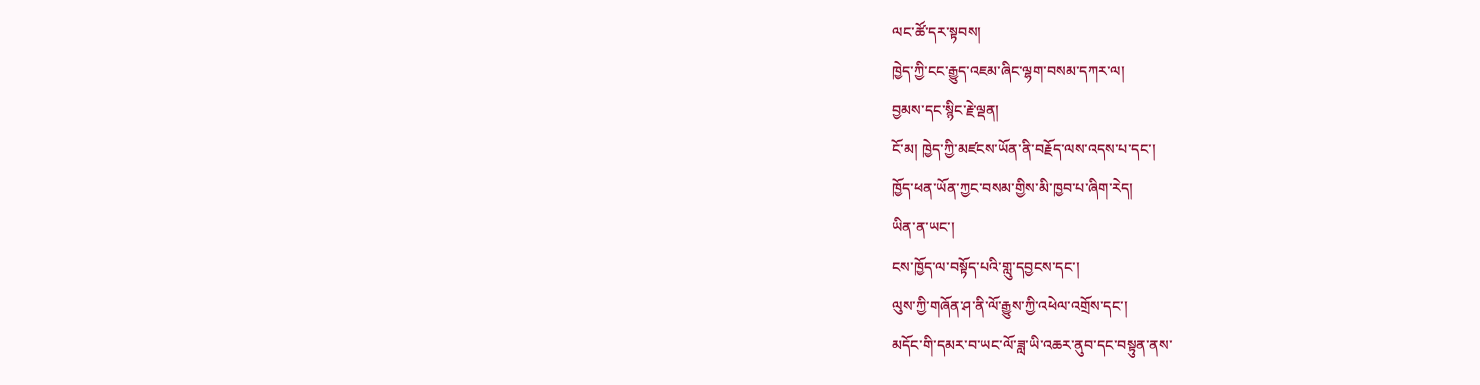ལང་ཚོ་དར་སྟབས།
ཁྱེད་ཀྱི་ངང་རྒྱུད་འཇམ་ཞིང་ལྷག་བསམ་དཀར་ལ།
བྱམས་དང་སྙིང་རྗེ་ལྡན།
ངོ་མ། ཁྱེད་ཀྱི་མཛངས་ཡོན་ནི་བརྗོད་ལས་འདས་པ་དང་།
ཁྱོད་ཕན་ཡོན་ཀྱང་བསམ་གྱིས་མི་ཁྱབ་པ་ཞིག་རེད།
ཡིན་ན་ཡང་།
ངས་ཁྱོད་ལ་བསྟོད་པའི་གླུ་དབྱངས་དང་།
ལུས་ཀྱི་གཞོན་ཤ་ནི་ལོ་རྒྱུས་ཀྱི་འཕེལ་འགྲོས་དང་།
མདོང་གི་དམར་བ་ཡང་ལོ་ཟླ་ཡི་འཆར་ནུབ་དང་བསྟུན་ནས་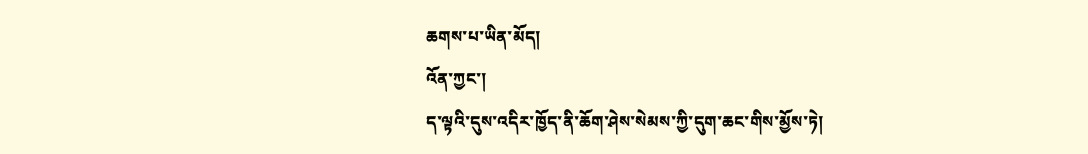ཆགས་པ་ཡིན་མོད།
འོན་ཀྱང་།
ད་ལྟའི་དུས་འདིར་ཁྱོད་ནི་ཆོག་ཤེས་སེམས་ཀྱི་དུག་ཆང་གིས་མྱོས་ཏེ།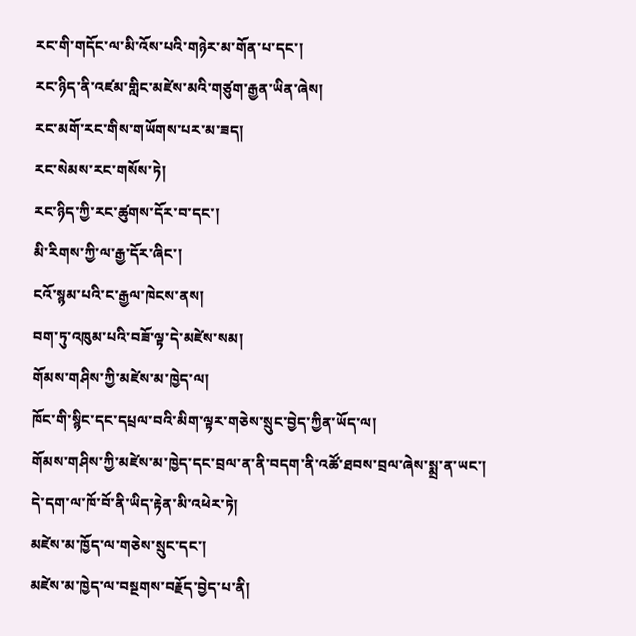རང་གི་གདོང་ལ་མི་འོས་པའི་གཉེར་མ་གོན་པ་དང་།
རང་ཉིད་ནི་འཛམ་གླིང་མཛེས་མའི་གཙུག་རྒྱན་ཡིན་ཞེས།
རང་མགོ་རང་གིས་གཡོགས་པར་མ་ཟད།
རང་སེམས་རང་གསོས་ཏེ།
རང་ཉིད་ཀྱི་རང་ཚུགས་དོར་བ་དང་།
མི་རིགས་ཀྱི་ལ་རྒྱ་དོར་ཞིང་།
ངའོ་སྙམ་པའི་ང་རྒྱལ་ཁེངས་ནས།
བག་ཏུ་འཁུམ་པའི་བཟོ་ལྟ་དེ་མཛེས་སམ།
གོམས་གཤིས་ཀྱི་མཛེས་མ་ཁྱེད་ལ།
ཁོང་གི་སྙིང་དང་དཔྲལ་བའི་མིག་ལྟར་གཅེས་སྲུང་བྱེད་ཀྱིན་ཡོད་ལ།
གོམས་གཤིས་ཀྱི་མཛེས་མ་ཁྱེད་དང་བྲལ་ན་ནི་བདག་ནི་འཚོ་ཐབས་བྲལ་ཞེས་སྨྲ་ན་ཡང་།
དེ་དག་ལ་ཁོ་བོ་ནི་ཡིད་རྟེན་མི་འཕེར་ཏེ།
མཛེས་མ་ཁྱོད་ལ་གཅེས་སྲུང་དང་།
མཛེས་མ་ཁྱེད་ལ་བསྔགས་བརྗོད་བྱེད་པ་ནི།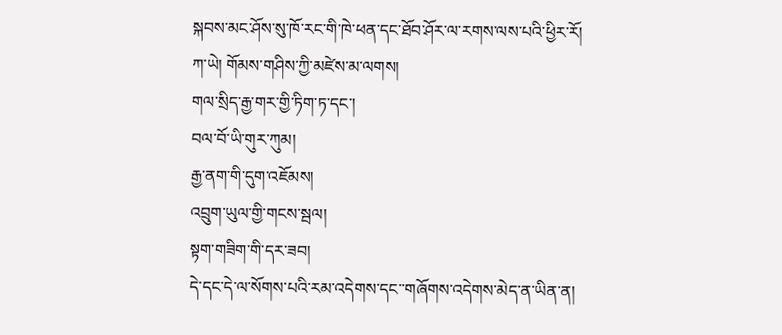སྐབས་མང་ཤོས་སུ་ཁོ་རང་གི་ཁེ་ཕན་དང་ཐོབ་ཤོར་ལ་རགས་ལས་པའི་ཕྱིར་རོ།
ཀ་ཡེ། གོམས་གཤིས་ཀྱི་མཛེས་མ་ལགས།
གལ་སྲིད་རྒྱ་གར་གྱི་ཏིག་ཏ་དང་།
བལ་བོ་ཡི་གུར་ཀུམ།
རྒྱ་ནག་གི་དུག་འཇོམས།
འབྲུག་ཡུལ་གྱི་གངས་སྦལ།
སྟག་གཟིག་གི་དར་ཟབ།
དེ་དང་དེ་ལ་སོགས་པའི་རམ་འདེགས་དང་་གཞོགས་འདེགས་མེད་ན་ཡིན་ན།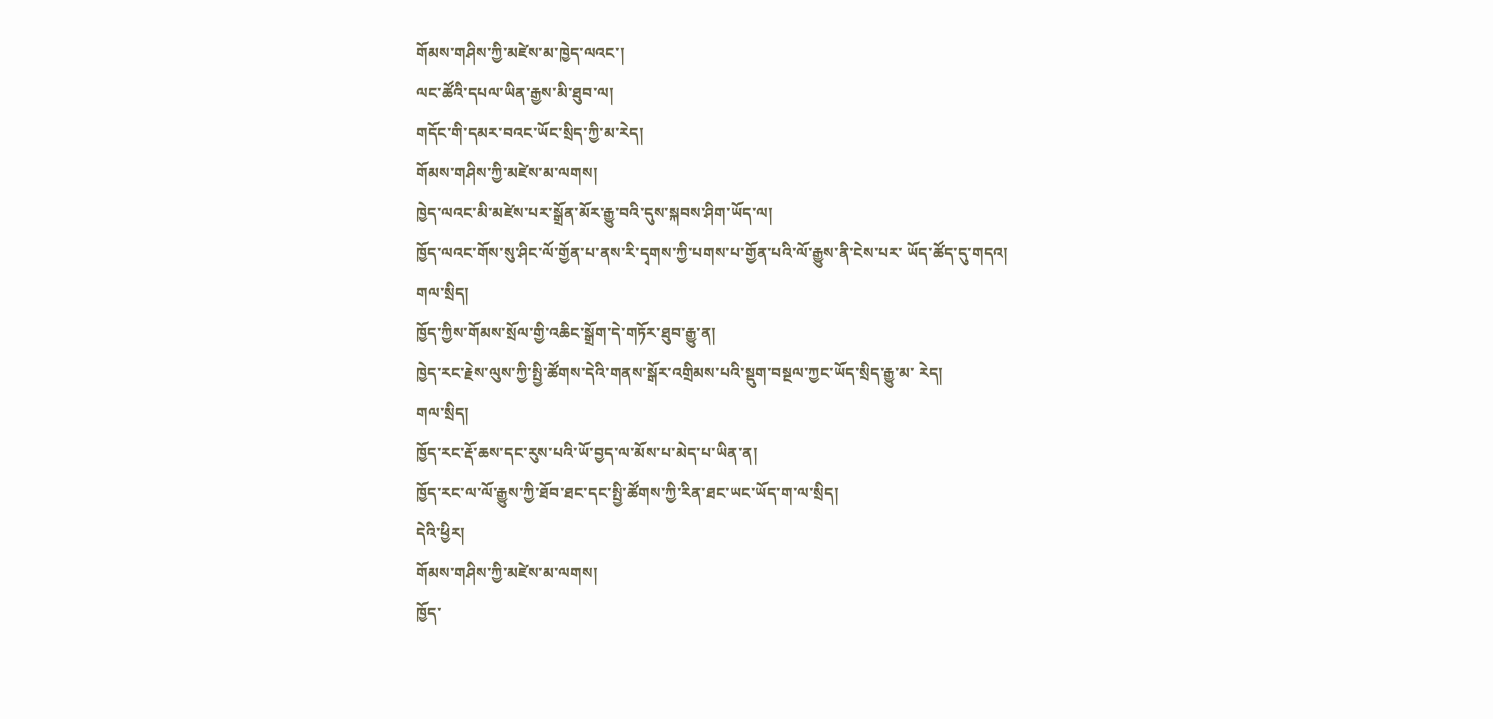གོམས་གཤིས་ཀྱི་མཛེས་མ་ཁྱེད་ལའང་།
ལང་ཚོའི་དཔལ་ཡིན་རྒྱས་མི་ཐུབ་ལ།
གདོང་གི་དམར་བའང་ཡོང་སྲིད་ཀྱི་མ་རེད།
གོམས་གཤིས་ཀྱི་མཛེས་མ་ལགས།
ཁྱེད་ལའང་མི་མཛེས་པར་སྒྲོན་མོར་རྒྱུ་བའི་དུས་སྐབས་ཤིག་ཡོད་ལ།
ཁྱོད་ལའང་གོས་སུ་ཤིང་ལོ་གྱོན་པ་ནས་རི་དྭགས་ཀྱི་པགས་པ་གྱོན་པའི་ལོ་རྒྱུས་ནི་ངེས་པར་ ཡོད་ཚོད་དུ་གདའ།
གལ་སྲིད།
ཁྱོད་ཀྱིས་གོམས་སྲོལ་གྱི་འཆིང་སྒྲོག་དེ་གཏོར་ཐུབ་རྒྱུ་ན།
ཁྱེད་རང་རྗེས་ལུས་ཀྱི་སྤྱི་ཚོགས་དེའི་གནས་སྒོར་འགྲིམས་པའི་སྡུག་བསྔལ་ཀྱང་ཡོད་སྲིད་རྒྱུ་མ་ རེད།
གལ་སྲིད།
ཁྱོད་རང་རྡོ་ཆས་དང་རུས་པའི་ཡོ་བྱད་ལ་མོས་པ་མེད་པ་ཡིན་ན།
ཁྱོད་རང་ལ་ལོ་རྒྱུས་ཀྱི་ཐོབ་ཐང་དང་སྤྱི་ཚོགས་ཀྱི་རིན་ཐང་ཡང་ཡོད་ག་ལ་སྲིད།
དེའི་ཕྱིར།
གོམས་གཤིས་ཀྱི་མཛེས་མ་ལགས།
ཁྱོད་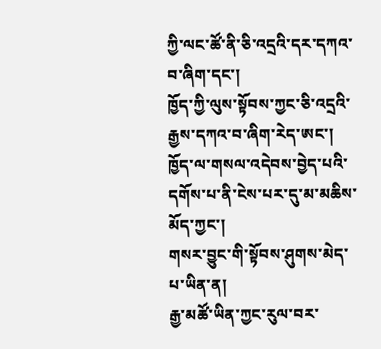ཀྱི་ལང་ཚོ་ནི་ཅི་འདྲའི་དར་དཀའ་བ་ཞིག་དང་།
ཁྱོད་ཀྱི་ལུས་སྟོབས་ཀྱང་ཅི་འདྲའི་རྒྱས་དཀའ་བ་ཞིག་རེད་ཨང་།
ཁྱོད་ལ་གསལ་འདེབས་བྱེད་པའི་དགོས་པ་ནི་ངེས་པར་དུ་མ་མཆིས་མོད་ཀྱང་།
གསར་བྱུང་གི་སྟོབས་ཤུགས་མེད་པ་ཡིན་ན།
རྒྱ་མཚོ་ཡིན་ཀྱང་རུལ་བར་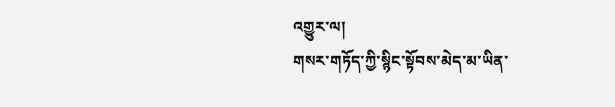འགྱུར་ལ།
གསར་གཏོད་ཀྱི་སྙིང་སྟོབས་མེད་མ་ཡིན་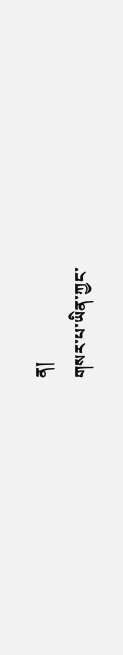ན།
གསར་པ་ཡིན་ཀྱང་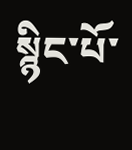སྙིང་པོ་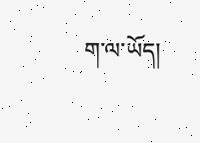ག་ལ་ཡོད།